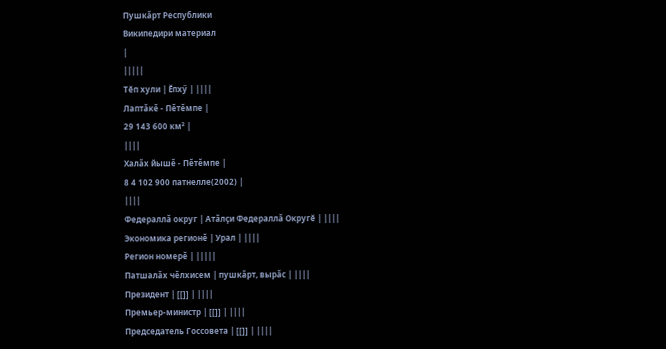Пушкăрт Республики
Википедири материал
|
|||||
Тěп хули | Ěпхӳ | ||||
Лаптăкĕ - Пĕтĕмпе |
29 143 600 км² |
||||
Халăх йышĕ - Пĕтĕмпе |
8 4 102 900 патнелле(2002) |
||||
Федераллă округ | Атăлçи Федераллă Округě | ||||
Экономика регионĕ | Урал | ||||
Регион номерĕ | |||||
Патшалăх чĕлхисем | пушкăрт, вырăс | ||||
Президент | [[]] | ||||
Премьер-министр | [[]] | ||||
Председатель Госсовета | [[]] | ||||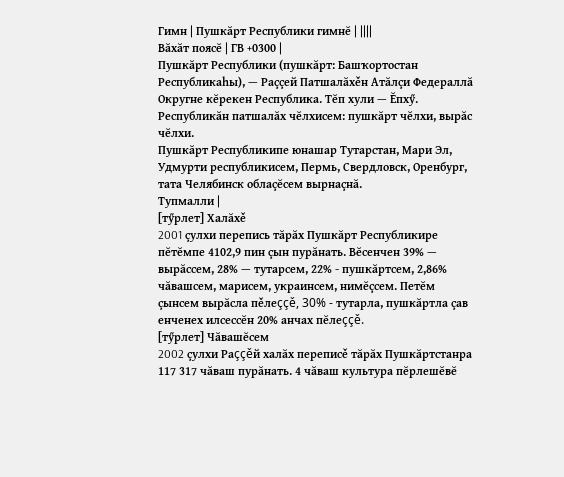Гимн | Пушкăрт Республики гимнĕ | ||||
Вăхăт поясĕ | ГВ +0300 |
Пушкăрт Республики (пушкăрт: Башҡортостан Республикаһы), — Раççей Патшалăхěн Атăлçи Федераллă Округне кĕрекен Республика. Тĕп хули — Ĕпхӳ. Республикăн патшалăх чĕлхисем: пушкăрт чĕлхи, вырăс чĕлхи.
Пушкăрт Республикипе юнашар Тутарстан, Мари Эл, Удмурти республикисем, Пермь, Свердловск, Оренбург, тата Челябинск облаçĕсем вырнаçнă.
Тупмалли |
[тӳрлет] Халăхě
2001 çулхи перепись тăрăх Пушкăрт Республикире пĕтĕмпе 4102,9 пин çын пурăнать. Вĕсенчен 39% — вырăссем, 28% — тутарсем, 22% - пушкăртсем, 2,86% чăвашсем, марисем, украинсем, нимĕçсем. Петĕм çынсем вырăсла пěлеççě, 30% - тутарла, пушкăртла çав енченех илсессĕн 20% анчах пĕлеççě.
[тӳрлет] Чăвашĕсем
2002 çулхи Раççěй халăх переписě тăрăх Пушкăртстанра 117 317 чăваш пурăнать. 4 чăваш культура пĕрлешĕвĕ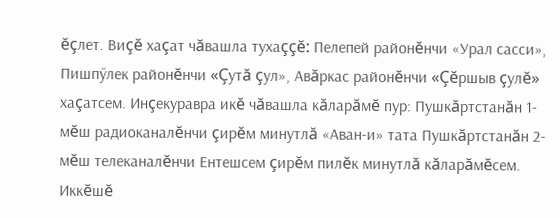ĕçлет. Виçĕ хаçат чăвашла тухаççĕ: Пелепей районĕнчи «Урал сасси», Пишпӳлек районĕнчи «Çутă çул», Авăркас районĕнчи «Çĕршыв çулĕ» хаçатсем. Инçекуравра икĕ чăвашла кăларăмĕ пур: Пушкăртстанăн 1-мĕш радиоканалĕнчи çирĕм минутлă «Аван-и» тата Пушкăртстанăн 2-мĕш телеканалĕнчи Ентешсем çирĕм пилĕк минутлă кăларăмĕсем. Иккĕшĕ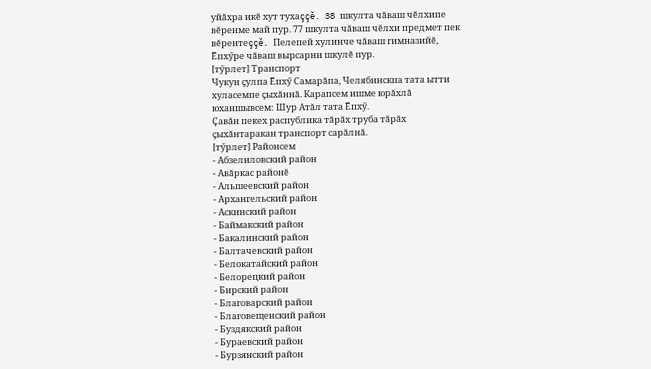уйăхра икĕ хут тухаççĕ. 38 шкулта чăваш чĕлхипе вĕренме май пур. 77 шкулта чăваш чĕлхи предмет пек вĕрентеççĕ. Пелепей хулинче чăваш гимназийĕ, Ĕпхӳре чăваш вырсарни шкулĕ пур.
[тӳрлет] Транспорт
Чукун çулпа Ĕпхӳ Самарăпа, Челябинскпа тата ытти хуласемпе çыхăннă. Карапсем ишме юрăхлă юханшывсем: Шур Атăл тата Ĕпхӳ.
Çавăн пекех распублика тăрăх труба тăрăх çыхăнтаракан транспорт сарăлнă.
[тӳрлет] Районсем
- Абзелиловский район
- Авăркас районĕ
- Альшеевский район
- Архангельский район
- Аскинский район
- Баймакский район
- Бакалинский район
- Балтачевский район
- Белокатайский район
- Белорецкий район
- Бирский район
- Благоварский район
- Благовещенский район
- Буздякский район
- Бураевский район
- Бурзянский район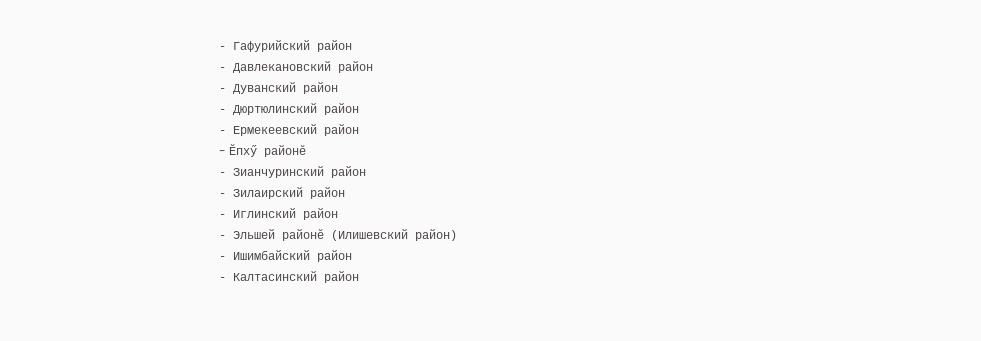- Гафурийский район
- Давлекановский район
- Дуванский район
- Дюртюлинский район
- Ермекеевский район
- Ĕпхӳ районĕ
- Зианчуринский район
- Зилаирский район
- Иглинский район
- Эльшей районĕ (Илишевский район)
- Ишимбайский район
- Калтасинский район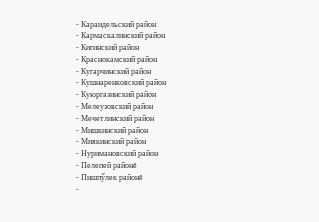- Караидельский район
- Кармаскалинский район
- Кигинский район
- Краснокамский район
- Кугарчинский район
- Кушнаренковский район
- Куюргазинский район
- Мелеузовский район
- Мечетлинский район
- Мишкинский район
- Миякинский район
- Нуримановский район
- Пелепей районĕ
- Пишпӳлек районĕ
-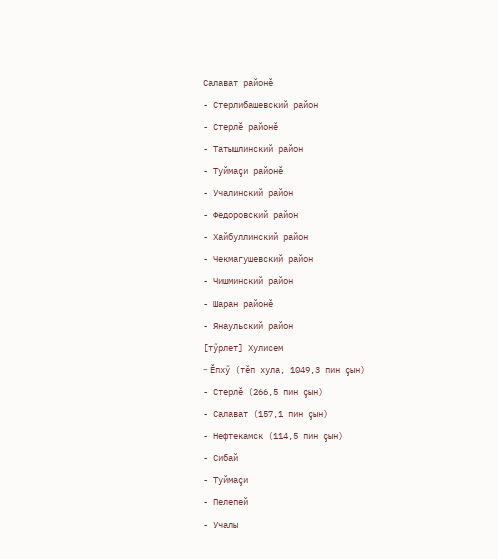Салават районĕ
- Стерлибашевский район
- Стерлĕ районĕ
- Татышлинский район
- Туймаçи районĕ
- Учалинский район
- Федоровский район
- Хайбуллинский район
- Чекмагушевский район
- Чишминский район
- Шаран районĕ
- Янаульский район
[тӳрлет] Хулисем
- Ěпхӳ (тěп хула, 1049,3 пин çын)
- Стерлĕ (266,5 пин çын)
- Салават (157,1 пин çын)
- Нефтекамск (114,5 пин çын)
- Сибай
- Туймаçи
- Пелепей
- Учалы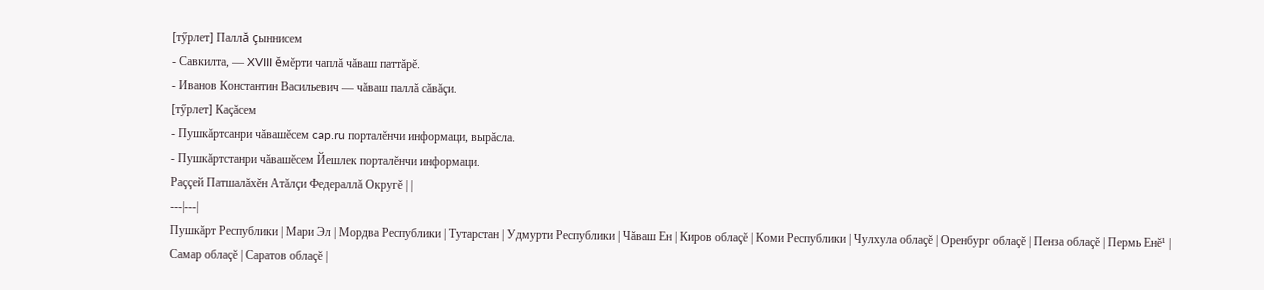[тӳрлет] Паллă çыннисем
- Савкилта, — XVIII ĕмĕрти чаплă чăваш паттăрĕ.
- Иванов Константин Васильевич — чăваш паллă сăвăçи.
[тӳрлет] Каçăсем
- Пушкăртсанри чăвашĕсем cap.ru порталĕнчи информаци, вырăсла.
- Пушкăртстанри чăвашĕсем Йешлек порталĕнчи информаци.
Раççей Патшалăхěн Атăлçи Федераллă Округě | |
---|---|
Пушкăрт Республики | Мари Эл | Мордва Республики | Тутарстан | Удмурти Республики | Чăваш Ен | Киров облаçĕ | Коми Республики | Чулхула облаçĕ | Оренбург облаçĕ | Пенза облаçĕ | Пермь Енĕ¹ | Самар облаçĕ | Саратов облаçĕ |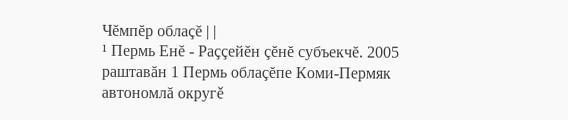Чĕмпĕр облаçĕ | |
¹ Пермь Енĕ - Раççейĕн çĕнĕ субъекчĕ. 2005 раштавăн 1 Пермь облаçĕпе Коми-Пермяк автономлă округě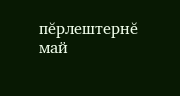пĕрлештернĕ май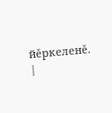йĕркеленĕ. |